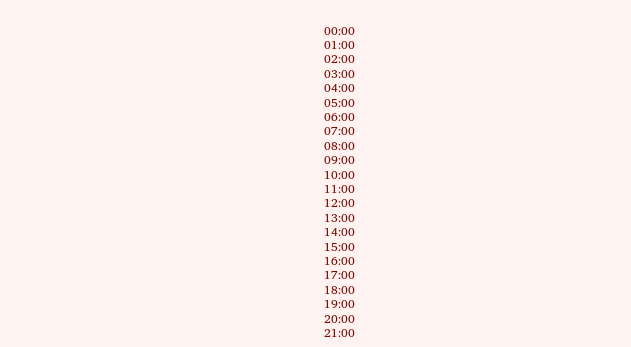00:00
01:00
02:00
03:00
04:00
05:00
06:00
07:00
08:00
09:00
10:00
11:00
12:00
13:00
14:00
15:00
16:00
17:00
18:00
19:00
20:00
21:00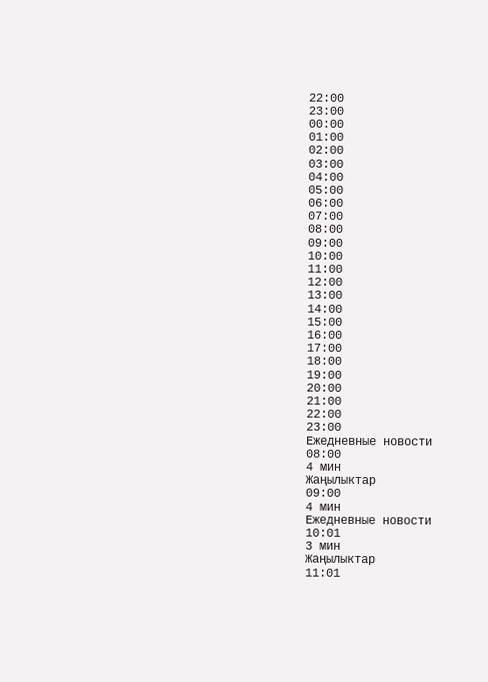22:00
23:00
00:00
01:00
02:00
03:00
04:00
05:00
06:00
07:00
08:00
09:00
10:00
11:00
12:00
13:00
14:00
15:00
16:00
17:00
18:00
19:00
20:00
21:00
22:00
23:00
Ежедневные новости
08:00
4 мин
Жаңылыктар
09:00
4 мин
Ежедневные новости
10:01
3 мин
Жаңылыктар
11:01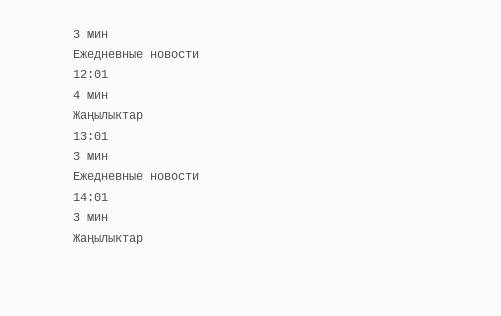3 мин
Ежедневные новости
12:01
4 мин
Жаңылыктар
13:01
3 мин
Ежедневные новости
14:01
3 мин
Жаңылыктар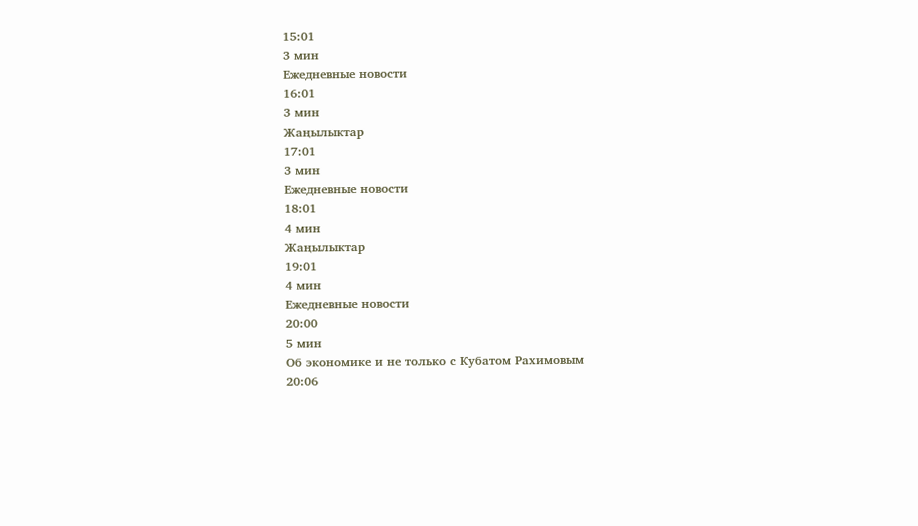15:01
3 мин
Ежедневные новости
16:01
3 мин
Жаңылыктар
17:01
3 мин
Ежедневные новости
18:01
4 мин
Жаңылыктар
19:01
4 мин
Ежедневные новости
20:00
5 мин
Об экономике и не только с Кубатом Рахимовым
20:06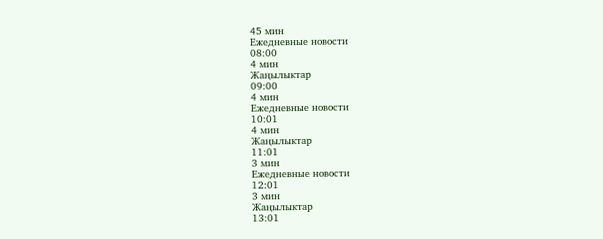45 мин
Ежедневные новости
08:00
4 мин
Жаңылыктар
09:00
4 мин
Ежедневные новости
10:01
4 мин
Жаңылыктар
11:01
3 мин
Ежедневные новости
12:01
3 мин
Жаңылыктар
13:01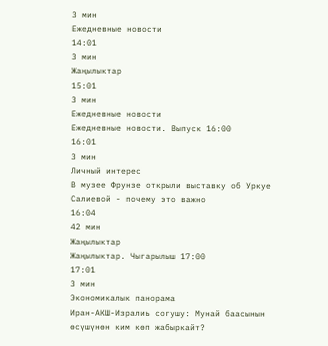3 мин
Ежедневные новости
14:01
3 мин
Жаңылыктар
15:01
3 мин
Ежедневные новости
Ежедневные новости. Выпуск 16:00
16:01
3 мин
Личный интерес
В музее Фрунзе открыли выставку об Уркуе Салиевой - почему это важно
16:04
42 мин
Жаңылыктар
Жаңылыктар. Чыгарылыш 17:00
17:01
3 мин
Экономикалык панорама
Иран-АКШ-Изралиь согушу: Мунай баасынын өсүшүнөн ким көп жабыркайт?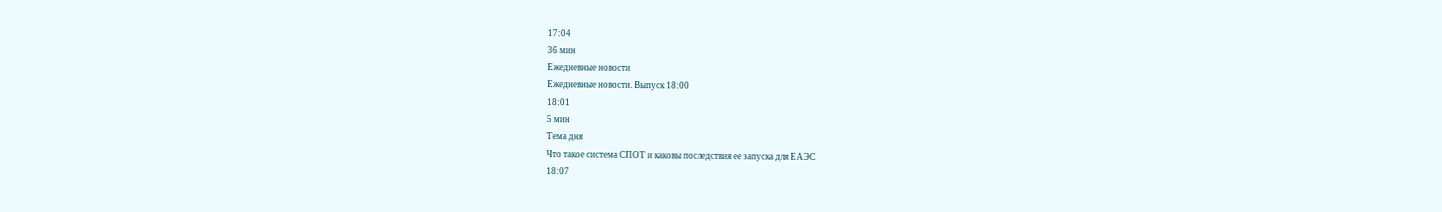17:04
36 мин
Ежедневные новости
Ежедневные новости. Выпуск 18:00
18:01
5 мин
Тема дня
Что такое система СПОТ и каковы последствия ее запуска для ЕАЭС
18:07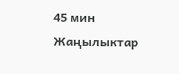45 мин
Жаңылыктар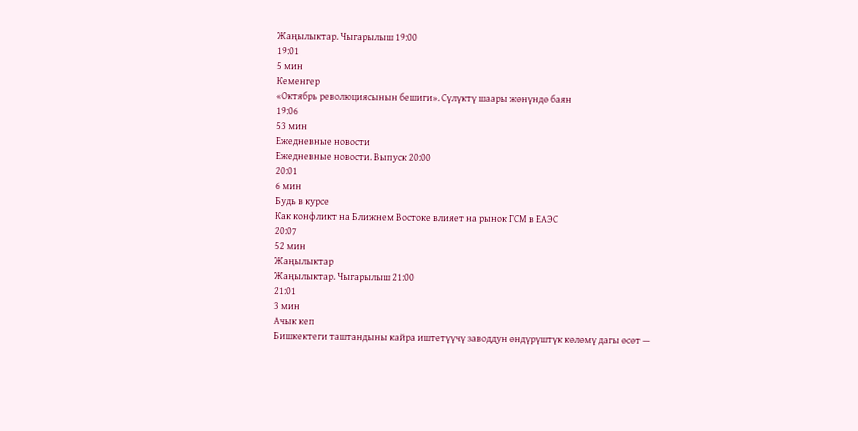Жаңылыктар. Чыгарылыш 19:00
19:01
5 мин
Кеменгер
«Октябрь революциясынын бешиги». Сүлүктү шаары жөнүндө баян
19:06
53 мин
Ежедневные новости
Ежедневные новости. Выпуск 20:00
20:01
6 мин
Будь в курсе
Как конфликт на Ближнем Востоке влияет на рынок ГСМ в ЕАЭС
20:07
52 мин
Жаңылыктар
Жаңылыктар. Чыгарылыш 21:00
21:01
3 мин
Ачык кеп
Бишкектеги таштандыны кайра иштетүүчү заводдун өндүрүштүк көлөмү дагы өсөт —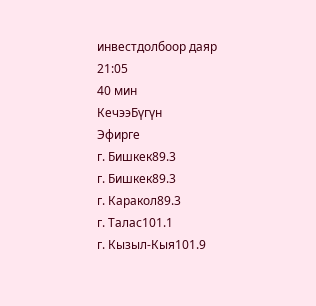инвестдолбоор даяр
21:05
40 мин
КечээБүгүн
Эфирге
г. Бишкек89.3
г. Бишкек89.3
г. Каракол89.3
г. Талас101.1
г. Кызыл-Кыя101.9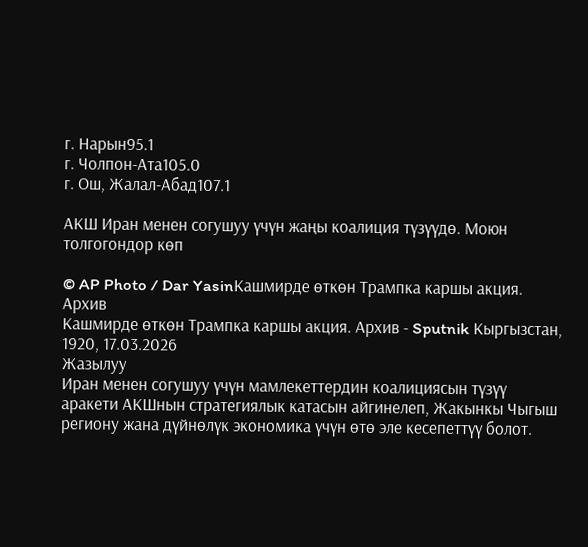г. Нарын95.1
г. Чолпон-Ата105.0
г. Ош, Жалал-Абад107.1

АКШ Иран менен согушуу үчүн жаңы коалиция түзүүдө. Моюн толгогондор көп

© AP Photo / Dar YasinКашмирде өткөн Трампка каршы акция. Архив
Кашмирде өткөн Трампка каршы акция. Архив - Sputnik Кыргызстан, 1920, 17.03.2026
Жазылуу
Иран менен согушуу үчүн мамлекеттердин коалициясын түзүү аракети АКШнын стратегиялык катасын айгинелеп, Жакынкы Чыгыш региону жана дүйнөлүк экономика үчүн өтө эле кесепеттүү болот.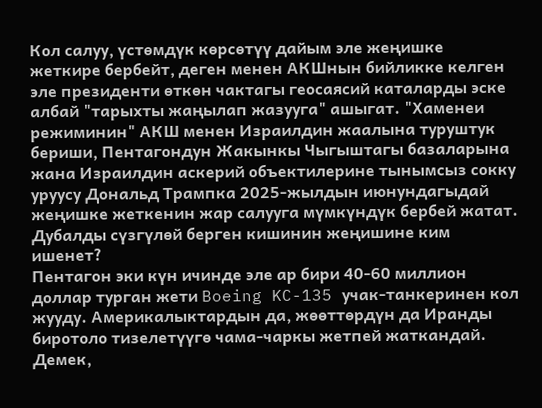Кол салуу, үстөмдүк көрсөтүү дайым эле жеңишке жеткире бербейт, деген менен АКШнын бийликке келген эле президенти өткөн чактагы геосаясий каталарды эске албай "тарыхты жаңылап жазууга" ашыгат. "Хаменеи режиминин" АКШ менен Израилдин жаалына туруштук бериши, Пентагондун Жакынкы Чыгыштагы базаларына жана Израилдин аскерий объектилерине тынымсыз сокку уруусу Дональд Трампка 2025-жылдын июнундагыдай жеңишке жеткенин жар салууга мүмкүндүк бербей жатат. Дубалды сүзгүлөй берген кишинин жеңишине ким ишенет?
Пентагон эки күн ичинде эле ар бири 40-60 миллион доллар турган жети Boeing KC-135 учак-танкеринен кол жууду. Америкалыктардын да, жөөттөрдүн да Иранды биротоло тизелетүүгө чама-чаркы жетпей жаткандай. Демек,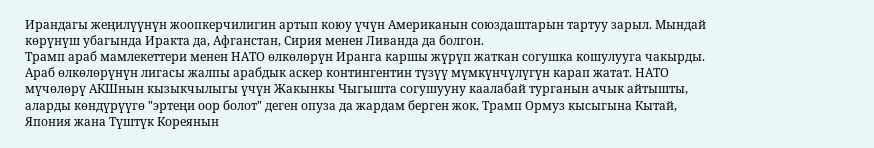Ирандагы жеңилүүнүн жоопкерчилигин артып коюу үчүн Американын союздаштарын тартуу зарыл. Мындай көрүнүш убагында Иракта да, Афганстан, Сирия менен Ливанда да болгон.
Трамп араб мамлекеттери менен НАТО өлкөлөрүн Иранга каршы жүрүп жаткан согушка кошулууга чакырды. Араб өлкөлөрүнүн лигасы жалпы арабдык аскер контингентин түзүү мүмкүнчүлүгүн карап жатат. НАТО мүчөлөрү АКШнын кызыкчылыгы үчүн Жакынкы Чыгышта согушууну каалабай турганын ачык айтышты, аларды көндүрүүгө "эртеңи оор болот" деген опуза да жардам берген жок. Трамп Ормуз кысыгына Кытай, Япония жана Түштүк Кореянын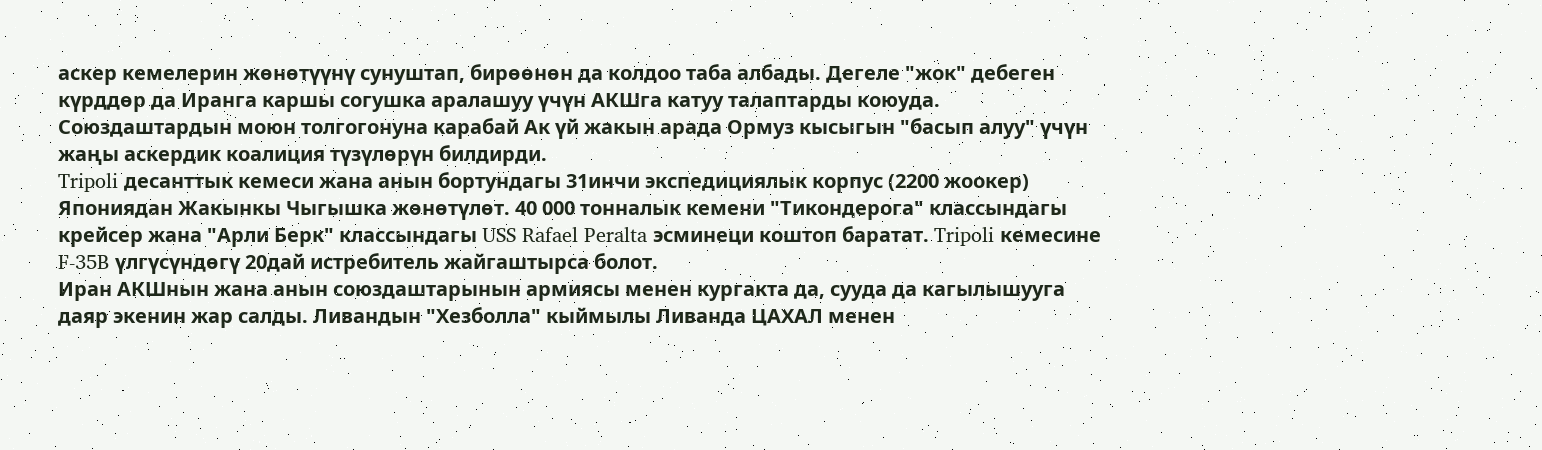аскер кемелерин жөнөтүүнү сунуштап, бирөөнөн да колдоо таба албады. Дегеле "жок" дебеген күрддөр да Иранга каршы согушка аралашуу үчүн АКШга катуу талаптарды коюуда. Союздаштардын моюн толгогонуна карабай Ак үй жакын арада Ормуз кысыгын "басып алуу" үчүн жаңы аскердик коалиция түзүлөрүн билдирди.
Tripoli десанттык кемеси жана анын бортундагы 31инчи экспедициялык корпус (2200 жоокер) Япониядан Жакынкы Чыгышка жөнөтүлөт. 40 000 тонналык кемени "Тикондерога" классындагы крейсер жана "Арли Берк" классындагы USS Rafael Peralta эсминеци коштоп баратат. Tripoli кемесине F-35B үлгүсүндөгү 20дай истребитель жайгаштырса болот.
Иран АКШнын жана анын союздаштарынын армиясы менен кургакта да, сууда да кагылышууга даяр экенин жар салды. Ливандын "Хезболла" кыймылы Ливанда ЦАХАЛ менен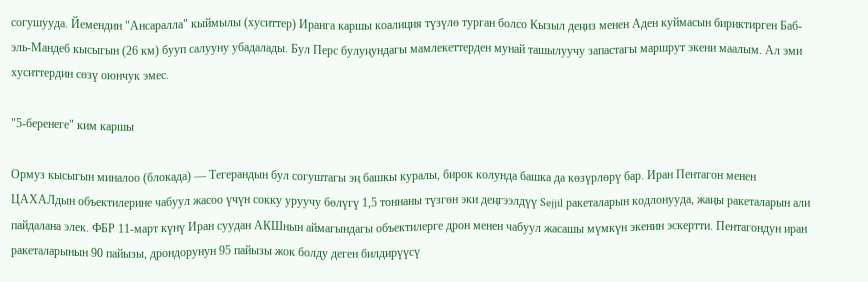согушууда. Йемендин "Ансаралла" кыймылы (хуситтер) Иранга каршы коалиция түзүлө турган болсо Кызыл деңиз менен Аден куймасын бириктирген Баб-эль-Мандеб кысыгын (26 км) бууп салууну убадалады. Бул Перс булуңундагы мамлекеттерден мунай ташылуучу запастагы маршрут экени маалым. Ал эми хуситтердин сөзү оюнчук эмес.

"5-беренеге" ким каршы

Ормуз кысыгын миналоо (блокада) — Тегерандын бул согуштагы эң башкы куралы, бирок колунда башка да көзүрлөрү бар. Иран Пентагон менен ЦАХАЛдын объектилерине чабуул жасоо үчүн сокку уруучу бөлүгү 1,5 тоннаны түзгөн эки деңгээлдүү Sejjil ракеталарын кодлонууда, жаңы ракеталарын али пайдалана элек. ФБР 11-март күнү Иран суудан АКШнын аймагындагы объектилерге дрон менен чабуул жасашы мүмкүн экенин эскертти. Пентагондун иран ракеталарынын 90 пайызы, дрондорунун 95 пайызы жок болду деген билдирүүсү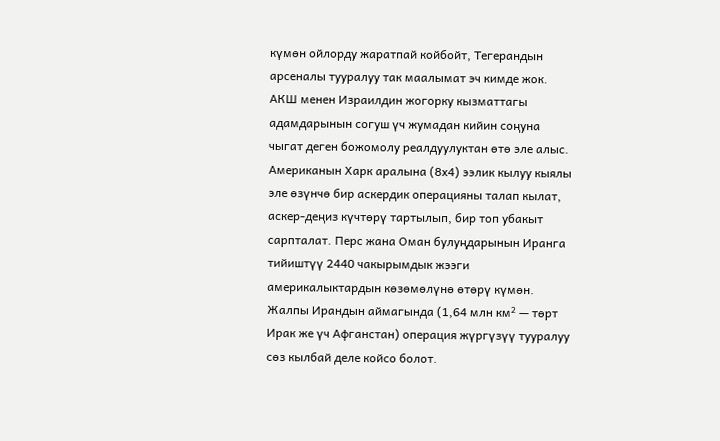күмөн ойлорду жаратпай койбойт, Тегерандын арсеналы тууралуу так маалымат эч кимде жок.
АКШ менен Израилдин жогорку кызматтагы адамдарынын согуш үч жумадан кийин соңуна чыгат деген божомолу реалдуулуктан өтө эле алыс. Американын Харк аралына (8х4) ээлик кылуу кыялы эле өзүнчө бир аскердик операцияны талап кылат, аскер-деңиз күчтөрү тартылып, бир топ убакыт сарпталат. Перс жана Оман булуңдарынын Иранга тийиштүү 2440 чакырымдык жээги америкалыктардын көзөмөлүнө өтөрү күмөн. Жалпы Ирандын аймагында (1,64 млн км² — төрт Ирак же үч Афганстан) операция жүргүзүү тууралуу сөз кылбай деле койсо болот.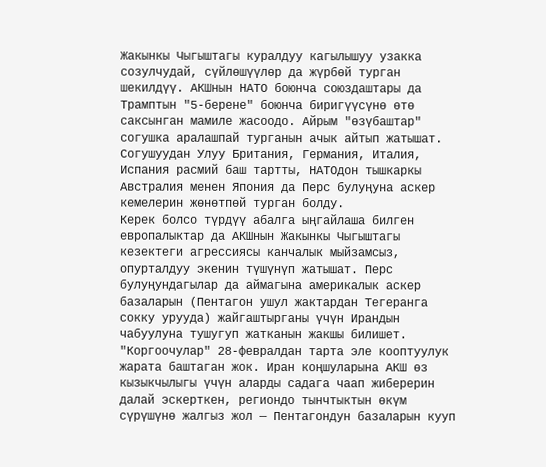Жакынкы Чыгыштагы куралдуу кагылышуу узакка созулчудай, сүйлөшүүлөр да жүрбөй турган шекилдүү. АКШнын НАТО боюнча союздаштары да Трамптын "5-берене" боюнча биригүүсүнө өтө саксынган мамиле жасоодо. Айрым "өзүбаштар" согушка аралашпай турганын ачык айтып жатышат. Согушуудан Улуу Британия, Германия, Италия, Испания расмий баш тартты, НАТОдон тышкаркы Австралия менен Япония да Перс булуңуна аскер кемелерин жөнөтпөй турган болду.
Керек болсо түрдүү абалга ыңгайлаша билген европалыктар да АКШнын Жакынкы Чыгыштагы кезектеги агрессиясы канчалык мыйзамсыз, опурталдуу экенин түшүнүп жатышат. Перс булуңундагылар да аймагына америкалык аскер базаларын (Пентагон ушул жактардан Тегеранга сокку урууда) жайгаштырганы үчүн Ирандын чабуулуна тушугуп жатканын жакшы билишет. "Коргоочулар" 28-февралдан тарта эле кооптуулук жарата баштаган жок. Иран коңшуларына АКШ өз кызыкчылыгы үчүн аларды садага чаап жиберерин далай эскерткен, региондо тынчтыктын өкүм сүрүшүнө жалгыз жол — Пентагондун базаларын кууп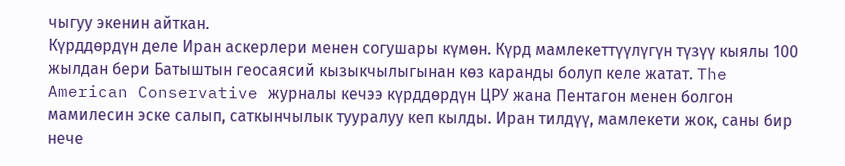чыгуу экенин айткан.
Күрддөрдүн деле Иран аскерлери менен согушары күмөн. Күрд мамлекеттүүлүгүн түзүү кыялы 100 жылдан бери Батыштын геосаясий кызыкчылыгынан көз каранды болуп келе жатат. The American Conservative журналы кечээ күрддөрдүн ЦРУ жана Пентагон менен болгон мамилесин эске салып, саткынчылык тууралуу кеп кылды. Иран тилдүү, мамлекети жок, саны бир нече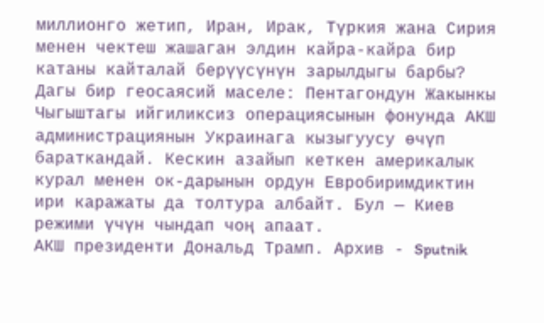миллионго жетип, Иран, Ирак, Түркия жана Сирия менен чектеш жашаган элдин кайра-кайра бир катаны кайталай берүүсүнүн зарылдыгы барбы?
Дагы бир геосаясий маселе: Пентагондун Жакынкы Чыгыштагы ийгиликсиз операциясынын фонунда АКШ администрациянын Украинага кызыгуусу өчүп бараткандай. Кескин азайып кеткен америкалык курал менен ок-дарынын ордун Евробиримдиктин ири каражаты да толтура албайт. Бул — Киев режими үчүн чындап чоң апаат.
АКШ президенти Дональд Трамп. Архив - Sputnik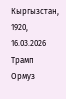Кыргызстан, 1920, 16.03.2026
Трамп Ормуз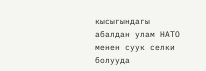кысыгындагы абалдан улам НАТО менен суук селки болууда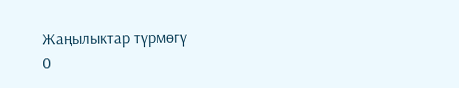Жаңылыктар түрмөгү
0